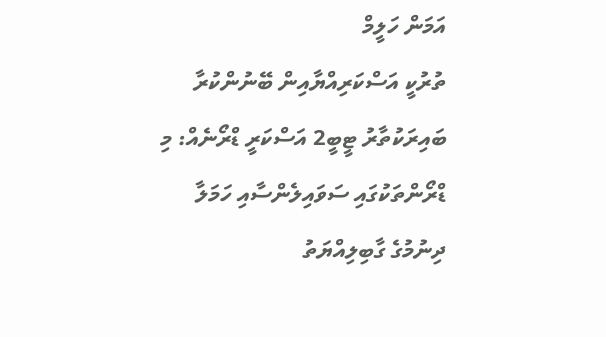އަމަން ހަލީމް
ތުރުކީ އަސްކަރިއްޔާއިން ބޭނުންކުރާ ބައިރަކުތާރު ޓީބީ2 އަސްކަރީ ޑްރޯނެއް: މި ޑްރޯންތަކުގައި ސަވައިލެންސާއި ހަމަލާ ދިނުމުގެ ގާބިލިއްޔަތު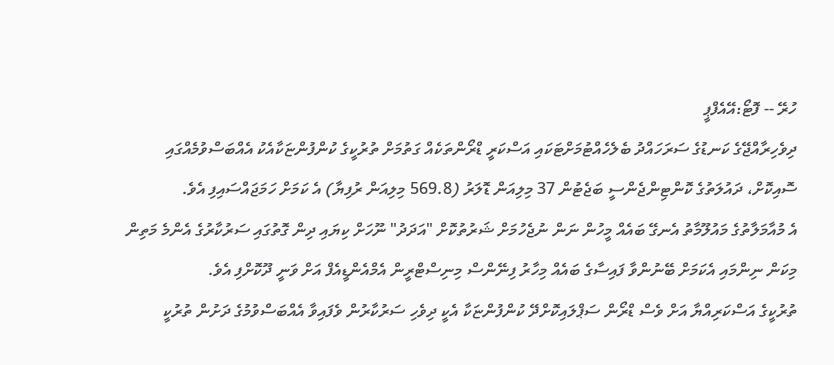ހުރޭ -- ފޮޓޯ:އޭއެފްޕީ
ދިވެހިރާއްޖޭގެ ކަނޑުގެ ސަރަހައްދު ބެލެހެއްޓުމަށްޓަކައި އަސްކަރީ ޑްރޯންތަކެއް ގަތުމަށް ތުރުކީގެ ކުންފުންޏަކާއެކު އެއްބަސްވުމެއްގައި ސޮއިކޮށް، ދައުލަތުގެ ކޮންޓިންޖެންސީ ބަޖެޓުން 37 މިލިއަން ޑޮލަރު (569.8 މިލިއަން ރުފިޔާ) އެ ކަމަށް ހަމަޖައްސައިފި އެވެ.
އެ މުއާމަލާތުގެ މައުލޫމާތު އެނގޭ ބައެއް މީހުން ނަން ނުޖެހުމަށް ޝަރުތުކޮށް "އަދަދު" ނޫހަށް ކިޔައި ދިން ގޮތުގައި ސަރުކާރުގެ އެންމެ މަތިން މިކަން ނިންމައި އެކަމަށް ބޭނުންވާ ފައިސާގެ ބައެއް މިހާރު ފިނޭންސް މިނިސްޓްރީން އެމްއެންޑީއެފް އަށް ވަނީ ދޫކޮށްފި އެވެ.
ތުރުކީގެ އަސްކަރިއްޔާ އަށް ވެސް ޑްރޯން ސަޕްލައިކޮށްދޭ ކުންފުންޏަކާ އެކީ ދިވެހި ސަރުކާރުން ވެފައިވާ އެއްބަސްވުމުގެ ދަށުން ތުރުކީ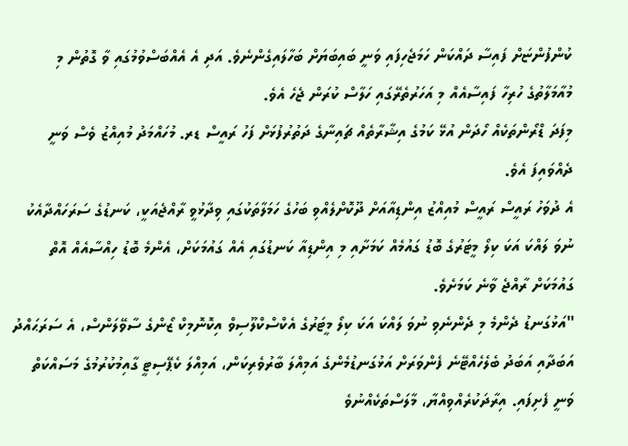ކުންފުންޏަށް ފައިސާ ދައްކަން ހަމަޖެހިފައި ވަނީ ބައިބަޔަށް ބަހާލައިގެންނެވެ. އަދި އެ އެއްބަސްވުމުގައި ވާ ގޮތުން މި މުއާމަލާތުގެ ހުރިހާ ފައިސާއެއް މި އަހަރުތެރޭގައި ހަލާސް ކުރަން ޖެހެ އެވެ.
މިފަދަ ޑްރޯންތަކެއް ހޯދަން އުޅޭ ކަމުގެ އިޝާރާތެއް ޗައިނާގެ ދަތުރުފުޅަށް ފަހު ރައީސް ޑރ. މުހައްމަދު މުއިއްޒު ވެސް ވަނީ ދެއްވައިފަ އެވެ.
އެ ދުވަހު ރައީސް ރައީސް މުއިއްޒު އިންޑިއާއަށް ދޫކޮށްލެއްވި ބަހުގެ ހަމަލާތަކުގައި ވިދާޅުވީ ރާއްޖެއަކީ، ކަނޑުގެ ސަރަހައްދާއެކު ނުވަ ލައްކަ އަކަ ކިލޯ މީޓަރުގެ ބޮޑު ގައުމެއް ކަމަށާއި މި އިންޑިއާ ކަނޑުގައި އެއް ގައުމަކަށް، އެންމެ ބޮޑު ހިއްސާއެއް އޮތް ގައުމަކަށް ރާއްޖެ ވާނެ ކަމަށެވެ.
"އަޅުގަނޑު ދެންމެ މި ދެންނެވި ނުވަ ލައްކަ އަކަ ކިލޯ މީޓަރުގެ އެކްސްކްލޫސިވް އިކޮނޮމިކް ޒޯންގެ ސާވޭލަންސް، އެ ސަރަޙައްދު އަބަދާއި އަބަދު ބެލެހެއްޓޭނެ ފެންވަރަށް އަޅުގަނޑުމެންގެ އަމިއްލަ ބާރުވެރިކަން، އަމިއްލަ ކެޕޭސިޓީ ގާއިމުކުރުމުގެ މަސައްކަތް ވަނީ ފެށިފައި. އިރާދަކުރެއްވިއްޔާ، މާލަސްތަކެއްނުވެ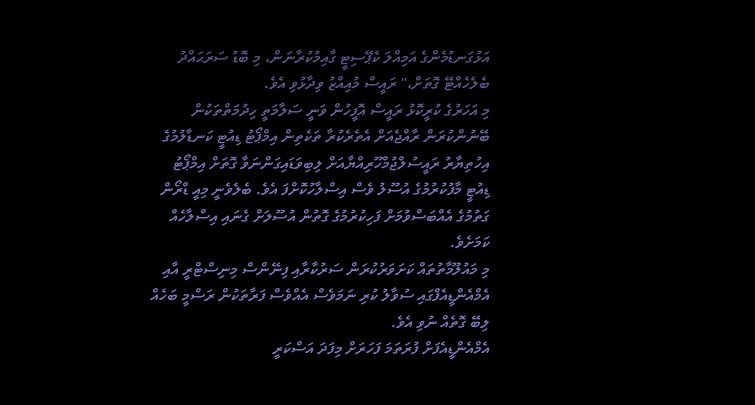އަޅުގަނޑުމެންގެ އަމިއްލަ ކެޕޭސިޓީ ގާއިމުކުރާނަން، މި ބޮޑު ސަރަޙައްދު ބެލެހެއްޓޭ ގޮތަށް،" ރައީސް މުއިއްޒު ވިދާޅުވި އެވެ.
މި އަހަރުގެ ކުރީކޮޅު ރައީސް އޮފީހުން ވަނީ ސަލާމަތީ ހިދުމަތްތަކުން ބޭނުންކުރަން ރާއްޖެއަށް އެތެރެކުރާ ތަކެތިން އިމްޕޯޓު ޑިއުޓީ ކަނޑާލުމުގެ އިހުތިޔާރު ރައީސުލްޖުމްހޫރިއްޔާއަށް ލިބިވަޑައިގަންނަވާ ގޮތަށް އިމްޕޯޓު ޑިއުޓީ މާފުކުރުމުގެ އުސޫލު ވެސް އިސްލާހުކޮށްފަ އެވެ. ބެލެވެނީ މިއީ ޑްރޯން ގަތުމުގެ އެއްބަސްވުމަށް ފަހިކުރުމުގެ ގޮތުން އުސޫލަށް ގެނައި އިސްލާހެއް ކަމަށެވެ.
މި މައުލޫމާތުތައް ކަށަވަރުކުރަން ސަރުކާރާއި ފިނޭންސް މިނިސްޓްރީ އާއި އެމްއެންޑީއެފްގައި ސުވާލު ކުރި ނަމަވެސް އެއްވެސް ފަރާތަކުން ރަސްމީ ބަހެއް ލިބޭ ގޮތެއް ނުވި އެވެ.
އެމްއެންޑީއެފަށް ފުރަތަމަ ފަހަރަށް މިފަދަ އަސްކަރީ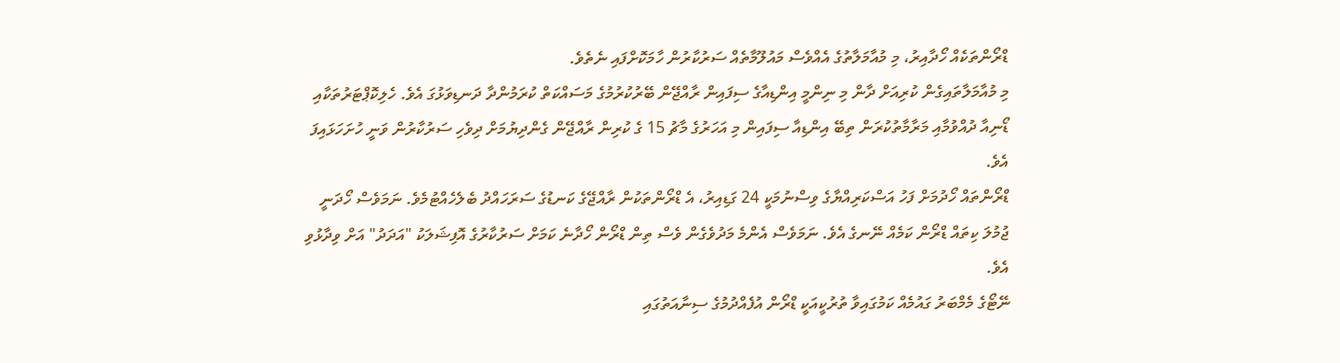ޑްރޯންތަކެއް ހޯދާއިރު، މި މުއާމަލާތުގެ އެއްވެސް މައުލޫމާތެއް ސަރުކާރުން ހާމަކޮށްފައި ނެތެވެ.
މި މުއާމަލާތައިގެން ކުރިއަށް ދާން މި ނިންމީ އިންޑިއާގެ ސިފައިން ރާއްޖޭން ބޭރުކުރުމުގެ މަސައްކަތް ކުރަމުންދާ ދަނޑިވަޅުގަ އެވެ. ހެލިކޮޕްޓަރުތަކާއި ޑޯނިއާ ދުއްވުމާއި މަރާމާތުކުރަން ތިބޭ އިންޑިއާ ސިފައިން މި އަހަރުގެ މާޗު 15 ގެ ކުރިން ރާއްޖޭން ގެންދިޔުމަށް ދިވެހި ސަރުކާރުން ވަނީ ހުށަހަޅައިފަ އެވެ.
ޑްރޯންތައް ހޯދުމަށް ފަހު އަސްކަރިއްޔާގެ ވިސްނުމަކީ 24 ގަޑިއިރު، އެ ޑްރޯންތަކުން ރާއްޖޭގެ ކަނޑުގެ ސަރަހައްދު ބެލެހެއްޓުމެވެ. ނަމަވެސް ހޯދަނީ ޖުމުލަ ކިތައް ޑްރޯން ކަމެއް ނޭނގެ އެވެ. ނަމަވެސް އެންމެ މަދުވެގެން ވެސް ތިން ޑްރޯން ހޯދާނެ ކަމަށް ސަރުކާރުގެ އޮފިޝަލަކު "އަދަދު" އަށް ވިދާޅުވި އެވެ.
ނޭޓޯގެ މެމްބަރު ގައުމެއް ކަމުގައިވާ ތުރުކީއަކީ ޑްރޯން އުފެއްދުމުގެ ސިނާއަތުގައި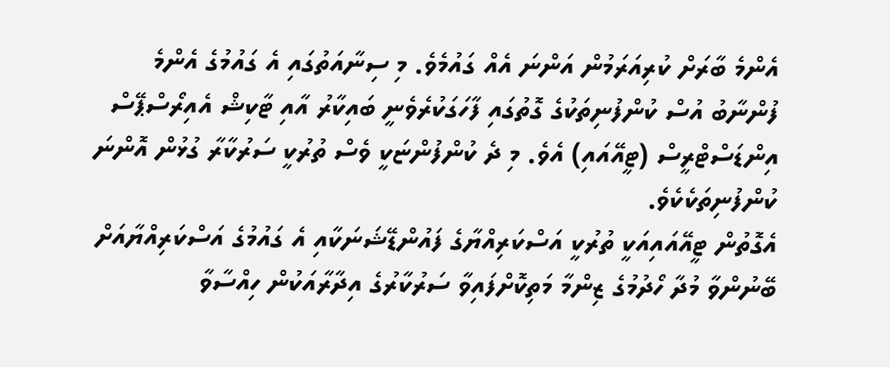އެންމެ ބާރަށް ކުރިއަރަމުން އަންނަ އެއް ގައުމެވެ. މި ސިނާއަތުގައި އެ ގައުމުގެ އެންމެ ފުންނާބު އުސް ކުންފުނިތަކުގެ ގޮތުގައި ފާހަގަކުރެވެނީ ބައިކާރު އާއި ޓާކިޝް އެއިރޯސްޕޭސް އިންޑަސްޓްރީސް (ޓީއޭއައި) އެވެ. މި ދެ ކުންފުންޏަކީ ވެސް ތުރުކީ ސަރުކާރާ ގުޅުން އޮންނަ ކުންފުނިތަކެކެވެ.
އެގޮތުން ޓީއޭއައިއަކީ ތުރުކީ އަސްކަރިއްޔާގެ ފައުންޑޭޝަނަކާއި އެ ގައުމުގެ އަސްކަރިއްޔާއަށް ބޭނުންވާ މުދާ ހޯދުމުގެ ޒިންމާ މަތިކޮށްފައިވާ ސަރުކާރުގެ އިދާރާއަކުން ހިއްސާވާ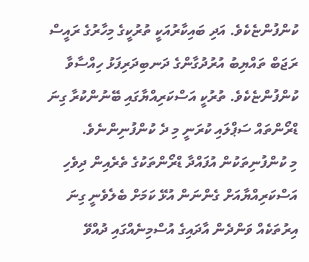ކުންފުންޏެކެވެ. އަދި ބައިކާރުއަކީ ތުރުކީގެ މިހާރުގެ ރައީސް ރަޖަބް ތައްޔިބު އުރުދުގާންގެ ދަނބިދަރިފަޅު ހިއްސާވާ ކުންފުންޏެކެވެ. ތުރުކީ އަސްކަރިއްޔާގައި ބޭނުންކުރާ ގިނަ ޑްރޯންތައް ސަޕްލައި ކުރަނީ މި ދެ ކުންފުނިންނެވެ.
މި ކުންފުނިތަކުން އުފައްދާ ޑްރޯންތަކުގެ ތެރެއިން ދިވެހި އަސްކަރިއްޔާއަށް ގެންނަން އުޅޭ ކަމަށް ބެލެވެނީ ގިނަ އިރުތަކެއް ވަންދެން އާދައިގެ އުސްމިނެއްގައި ދުއްވޭ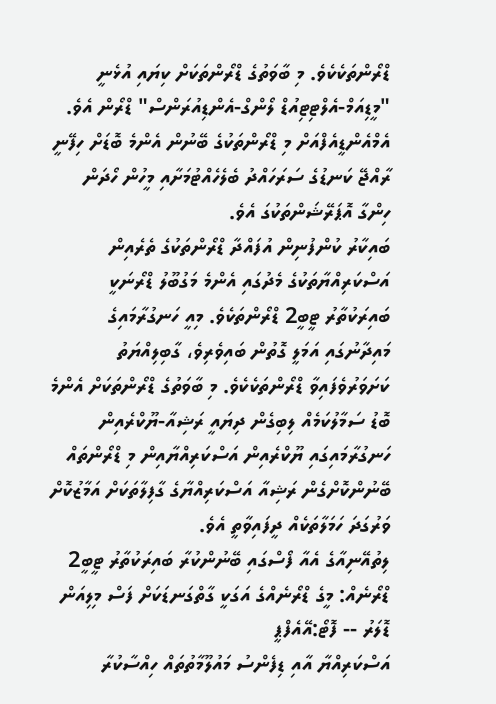ޑްރޯންތަކެކެވެ. މި ބާވަތުގެ ޑްރޯންތަކަށް ކިޔައި އުޅެނީ "މީޑިއަމް-އެލްޓިޓިއުޑް ލޯންގް-އެންޑިއުރަންސް" ޑްރޯން އެވެ. އެމްއެންޑީއެފްއަށް މި ޑްރޯންތަކުގެ ބޭނުން އެންމެ ބޮޑަށް ހިފޭނީ ރާއްޖޭ ކަނޑުގެ ސަރަހައްދު ބެލެހެއްޓުމަށާއި މީހުން ހޯދަން ހިންގާ އޮޕަރޭޝަންތަކުގަ އެވެ.
ބައިކާރު ކުންފުނިން އުފައްދާ ޑްރޯންތަކުގެ ތެރެއިން އަސްކަރިއްޔާތަކުގެ މެދުގައި އެންމެ މަގުބޫލު ޑްރޯނަކީ ބައިރަކުތާރު ޓީބީ2 ޑްރޯންތަކެވެ. މިއީ ހަނގުރާމައިގެ މައިދާނުގައި އަމަލީ ގޮތުން ބައިވެރިވެ، ގާބިލިއްޔަތު ކަށަވަރުވެފައިވާ ޑްރޯންތަކެކެވެ. މި ބާވަތުގެ ޑްރޯންތަކަށް އެންމެ ބޮޑު ސަމާލުކަމެއް ލިބިގެން ދިޔައީ ރަޝިއާ-ޔޫކްރެއިން ހަނގުރާމައިގައި ޔޫކްރެއިން އަސްކަރިއްޔާއިން މި ޑްރޯންތައް ބޭނުންކޮށްގެން ރަޝިއާ އަސްކަރިއްޔާގެ ގާފިލާތަކަށް އަމާޒުކޮށް ވަރުގަދަ ހަމަލާތަކެއް ދީފައިވާތީ އެވެ.
ލިތުއޭނިއާގެ އެއާ ފޯސްގައި ބޭނުންކުރާ ބައިރަކުތާރު ޓީބީ2 ޑްރޯނެއް: މީގެ ޑްރޯނެއްގެ އަގަކީ ގާތްގަނޑަކަށް ފަސް މިލިއަން ޑޮލަރު -- ފޮޓޯ:އޭއެފްޕީ
އަސްކަރިއްޔާ އާއި ޑިފެންސު މައުލޫމާތުތައް ހިއްސާކުރާ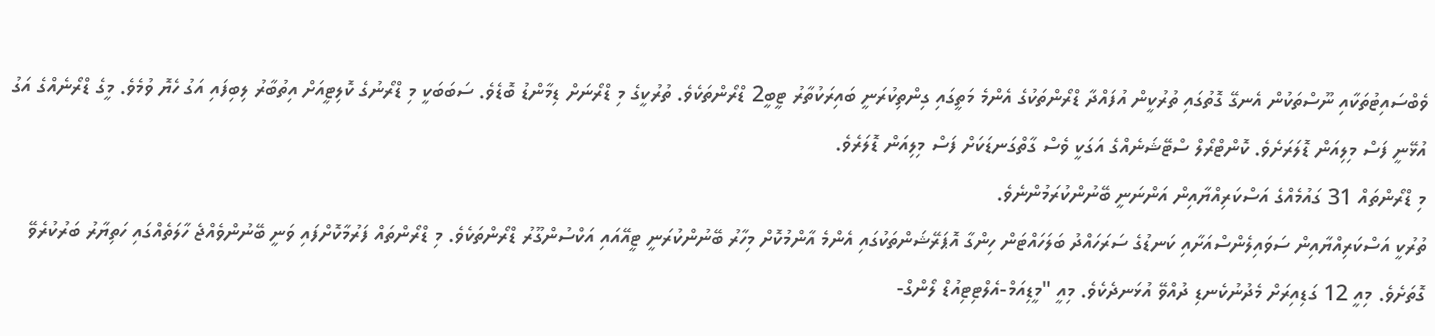ވެބްސައިޓުތަކާއި ނޫސްތަކުން އެނގޭ ގޮތުގައި ތުރުކީން އުފައްދާ ޑްރޯންތަކުގެ އެންމެ މަތީގައި ގިންތިކުރަނީ ބައިރަކުތާރު ޓީބީ2 ޑްރޯންތަކެވެ. ތުރުކީގެ މި ޑްރޯނަށް ޑިމާންޑު ބޮޑެވެ. ސަބަބަކީ މި ޑްރޯނުގެ ކޮލިޓީއަށް އިތުބާރު ލިބިފައި އަގު ހެޔޮ ވުމެވެ. މީގެ ޑްރޯނެއްގެ އަގު އުޅޭނީ ފަސް މިލިއަން ޑޮލަރަށެވެ. ކޮންޓްރޯލް ސްޓޭޝަނެއްގެ އަގަކީ ވެސް ގާތްގަނޑަކަށް ފަސް މިލިއަން ޑޮލަރެވެ.
މި ޑްރޯންތައް 31 ގައުމެއްގެ އަސްކަރިއްޔާއިން އަންނަނީ ބޭނުންކުރަމުންނެވެ.
ތުރުކީ އަސްކަރިއްޔާއިން ސަވައިލެންސްއަށާއި ކަނޑުގެ ސަރަހައްދު ބަލަހައްޓަން ހިންގާ އޮޕަރޭޝަންތަކުގައި އެންމެ އާންމުކޮށް މިހާރު ބޭނުންކުރަނީ ޓީއޭއައި އަކްސުންގޫރު ޑްރޯންތަކެވެ. މި ޑްރޯންތައް ފަރުމާކޮށްފައި ވަނީ ބޭނުންވެއްޖެ ހާލަތެއްގައި ހަތިޔާރު ބަރުކުރެވޭ ގޮތަށެވެ. މިއީ 12 ގަޑިއިރަށް މެދުނުކެނޑި ދުއްވޭ އުޅަނދެކެވެ. މިއީ "މީޑިއަމް-އެލްޓިޓިއުޑް ލޯންގް-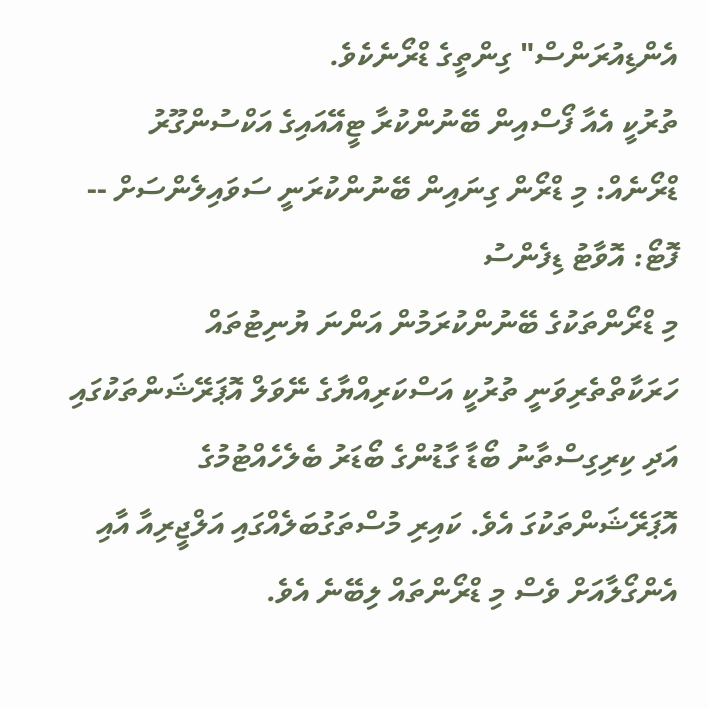އެންޑިއުރަންސް" ގިންތީގެ ޑްރޯނެކެވެ.
ތުރުކީ އެއާ ފޯސްއިން ބޭނުންކުރާ ޓީއޭއައިގެ އަކްސުންގޫރު ޑްރޯނެއް: މި ޑްރޯން ގިނައިން ބޭނުންކުރަނީ ސަވައިލެންސަށް -- ފޮޓޯ: އޮވާޓު ޑިފެންސު
މި ޑްރޯންތަކުގެ ބޭނުންކުރަމުން އަންނަ ޔުނިޓުތައް ހަރަކާތްތެރިވަނީ ތުރުކީ އަސްކަރިއްޔާގެ ނޭވަލް އޮޕަރޭޝަންތަކުގައި އަދި ކިރިގިސްތާނު ބޯޑާ ގާޑުންގެ ބޯޑަރު ބެލެހެއްޓުމުގެ އޮޕަރޭޝަންތަކުގަ އެވެ. ކައިރި މުސްތަގުބަލެއްގައި އަލްޖީރިއާ އާއި އެންގޯލާއަށް ވެސް މި ޑްރޯންތައް ލިބޭނެ އެވެ.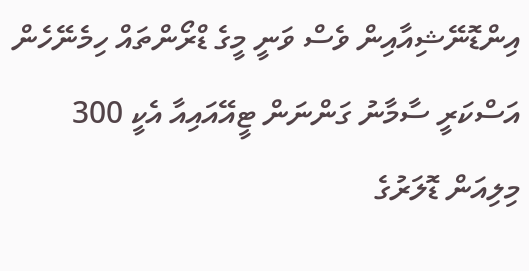އިންޑޮނޭޝިއާއިން ވެސް ވަނީ މީގެ ޑްރޯންތައް ހިމެނޭހެން އަސްކަރީ ސާމާނު ގަންނަން ޓީއޭއައިއާ އެކީ 300 މިލިއަން ޑޮލަރުގެ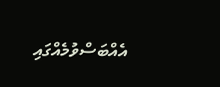އެއްބަސްވުމެއްގައި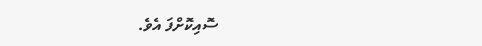ސޮއިކޮށްފަ އެވެ.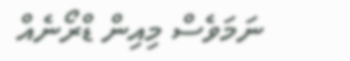ނަމަވެސް މިއިން ޑްރޯނެއް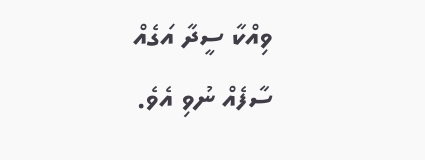ވިއްކާ ސީދާ އަގެއް ސާފެއް ނުވި އެވެ.